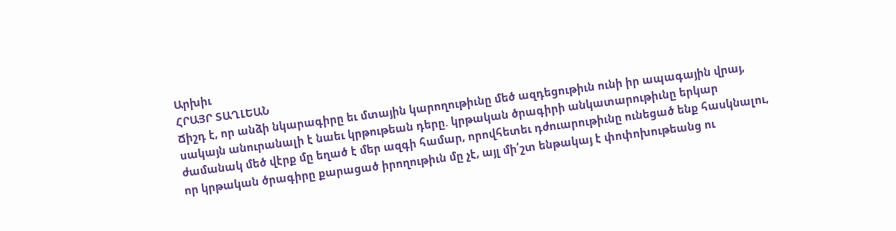Արխիւ
ՀՐԱՅՐ ՏԱՂԼԵԱՆ
Ճիշդ է, որ անձի նկարագիրը եւ մտային կարողութիւնը մեծ ազդեցութիւն ունի իր ապագային վրայ, սակայն անուրանալի է նաեւ կրթութեան դերը. կրթական ծրագիրի անկատարութիւնը երկար ժամանակ մեծ վէրք մը եղած է մեր ազգի համար, որովհետեւ դժուարութիւնը ունեցած ենք հասկնալու, որ կրթական ծրագիրը քարացած իրողութիւն մը չէ, այլ մի՛շտ ենթակայ է փոփոխութեանց ու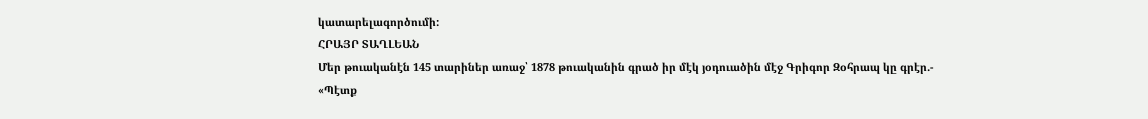կատարելագործումի:
ՀՐԱՅՐ ՏԱՂԼԵԱՆ
Մեր թուականէն 145 տարիներ առաջ՝ 1878 թուականին գրած իր մէկ յօդուածին մէջ Գրիգոր Զօհրապ կը գրէր.- «Պէտք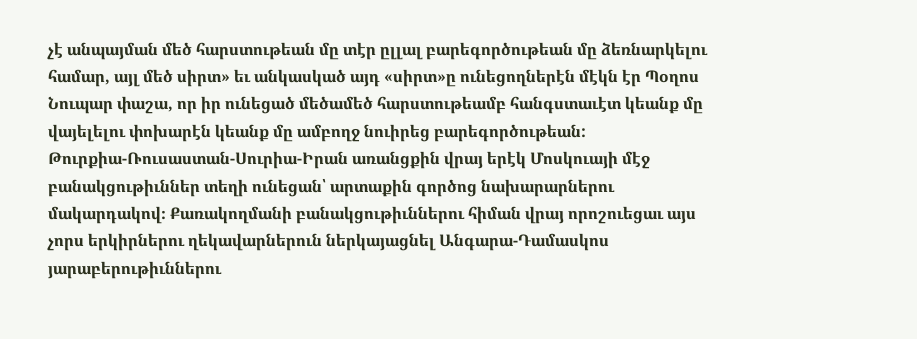չէ անպայման մեծ հարստութեան մը տէր ըլլալ բարեգործութեան մը ձեռնարկելու համար, այլ մեծ սիրտ» եւ անկասկած այդ «սիրտ»ը ունեցողներէն մէկն էր Պօղոս Նուպար փաշա, որ իր ունեցած մեծամեծ հարստութեամբ հանգստաւէտ կեանք մը վայելելու փոխարէն կեանք մը ամբողջ նուիրեց բարեգործութեան:
Թուրքիա-Ռուսաստան-Սուրիա-Իրան առանցքին վրայ երէկ Մոսկուայի մէջ բանակցութիւններ տեղի ունեցան՝ արտաքին գործոց նախարարներու մակարդակով։ Քառակողմանի բանակցութիւններու հիման վրայ որոշուեցաւ այս չորս երկիրներու ղեկավարներուն ներկայացնել Անգարա-Դամասկոս յարաբերութիւններու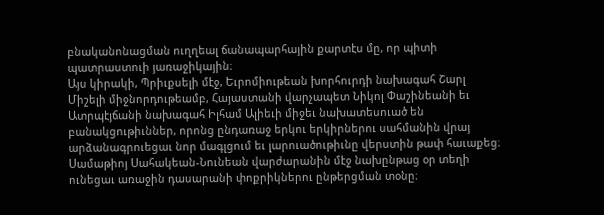բնականոնացման ուղղեալ ճանապարհային քարտէս մը, որ պիտի պատրաստուի յառաջիկային։
Այս կիրակի, Պրիւքսելի մէջ, Եւրոմիութեան խորհուրդի նախագահ Շարլ Միշելի միջնորդութեամբ, Հայաստանի վարչապետ Նիկոլ Փաշինեանի եւ Ատրպէյճանի նախագահ Իլհամ Ալիեւի միջեւ նախատեսուած են բանակցութիւններ, որոնց ընդառաջ երկու երկիրներու սահմանին վրայ արձանագրուեցաւ նոր մագլցում եւ լարուածութիւնը վերստին թափ հաւաքեց։
Սամաթիոյ Սահակեան-Նունեան վարժարանին մէջ նախընթաց օր տեղի ունեցաւ առաջին դասարանի փոքրիկներու ընթերցման տօնը։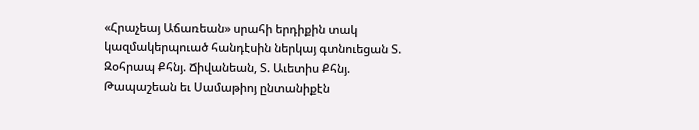«Հրաչեայ Աճառեան» սրահի երդիքին տակ կազմակերպուած հանդէսին ներկայ գտնուեցան Տ. Զօհրապ Քհնյ. Ճիվանեան, Տ. Աւետիս Քհնյ. Թապաշեան եւ Սամաթիոյ ընտանիքէն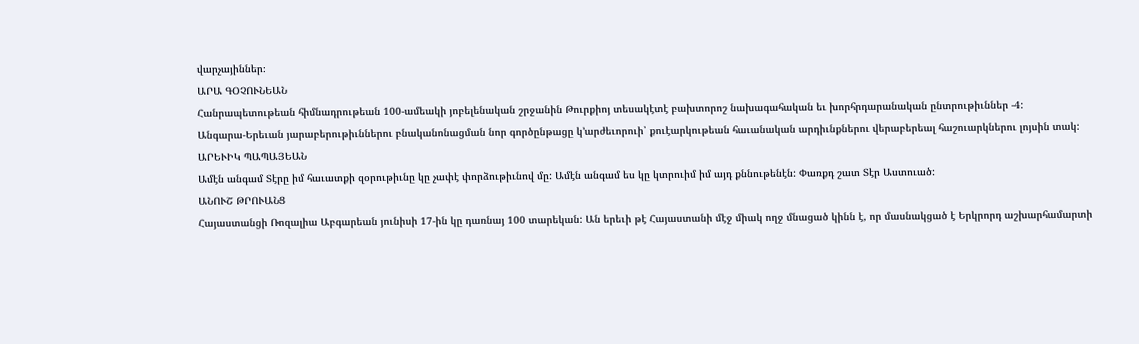վարչայիններ։
ԱՐԱ ԳՕՉՈՒՆԵԱՆ
Հանրապետութեան հիմնադրութեան 100-ամեակի յոբելենական շրջանին Թուրքիոյ տեսակէտէ բախտորոշ նախագահական եւ խորհրդարանական ընտրութիւններ -4:
Անգարա-Երեւան յարաբերութիւններու բնականոնացման նոր գործընթացը կ՚արժեւորուի՝ քուէարկութեան հաւանական արդիւնքներու վերաբերեալ հաշուարկներու լոյսին տակ:
ԱՐԵՒԻԿ ՊԱՊԱՅԵԱՆ
Ամէն անգամ Տէրը իմ հաւատքի զօրութիւնը կը չափէ փորձութիւնով մը: Ամէն անգամ ես կը կտրուիմ իմ այդ քննութենէն: Փառքդ շատ Տէր Աստուած:
ԱՆՈՒՇ ԹՐՈՒԱՆՑ
Հայաստանցի Ռոզալիա Աբգարեան յունիսի 17-ին կը դառնայ 100 տարեկան: Ան երեւի թէ Հայաստանի մէջ միակ ողջ մնացած կինն է, որ մասնակցած է Երկրորդ աշխարհամարտի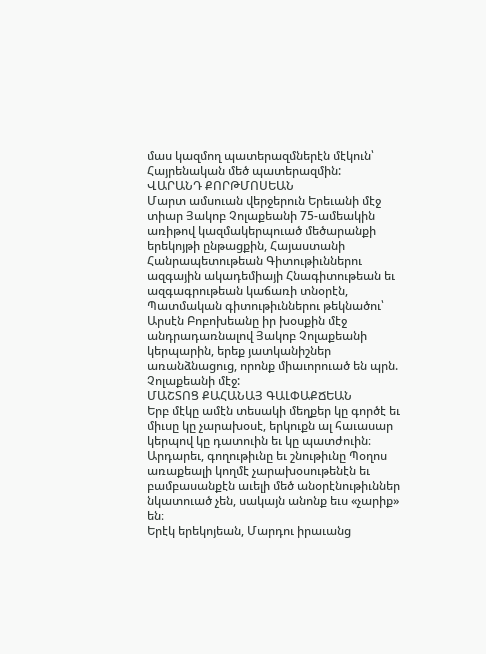մաս կազմող պատերազմներէն մէկուն՝ Հայրենական մեծ պատերազմին:
ՎԱՐԱՆԴ ՔՈՐԹՄՈՍԵԱՆ
Մարտ ամսուան վերջերուն Երեւանի մէջ տիար Յակոբ Չոլաքեանի 75-ամեակին առիթով կազմակերպուած մեծարանքի երեկոյթի ընթացքին, Հայաստանի Հանրապետութեան Գիտութիւններու ազգային ակադեմիայի Հնագիտութեան եւ ազգագրութեան կաճառի տնօրէն, Պատմական գիտութիւններու թեկնածու՝ Արսէն Բոբոխեանը իր խօսքին մէջ անդրադառնալով Յակոբ Չոլաքեանի կերպարին, երեք յատկանիշներ առանձնացուց, որոնք միաւորուած են պրն. Չոլաքեանի մէջ:
ՄԱՇՏՈՑ ՔԱՀԱՆԱՅ ԳԱԼՓԱՔՃԵԱՆ
Երբ մէկը ամէն տեսակի մեղքեր կը գործէ եւ միւսը կը չարախօսէ, երկուքն ալ հաւասար կերպով կը դատուին եւ կը պատժուին։ Արդարեւ, գողութիւնը եւ շնութիւնը Պօղոս առաքեալի կողմէ չարախօսութենէն եւ բամբասանքէն աւելի մեծ անօրէնութիւններ նկատուած չեն, սակայն անոնք եւս «չարիք» են։
Երէկ երեկոյեան, Մարդու իրաւանց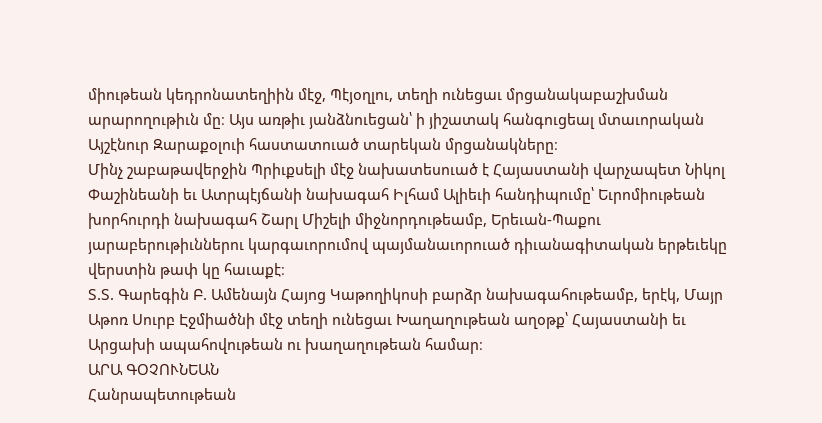միութեան կեդրոնատեղիին մէջ, Պէյօղլու, տեղի ունեցաւ մրցանակաբաշխման արարողութիւն մը։ Այս առթիւ յանձնուեցան՝ ի յիշատակ հանգուցեալ մտաւորական Այշէնուր Զարաքօլուի հաստատուած տարեկան մրցանակները։
Մինչ շաբաթավերջին Պրիւքսելի մէջ նախատեսուած է Հայաստանի վարչապետ Նիկոլ Փաշինեանի եւ Ատրպէյճանի նախագահ Իլհամ Ալիեւի հանդիպումը՝ Եւրոմիութեան խորհուրդի նախագահ Շարլ Միշելի միջնորդութեամբ, Երեւան-Պաքու յարաբերութիւններու կարգաւորումով պայմանաւորուած դիւանագիտական երթեւեկը վերստին թափ կը հաւաքէ։
Տ.Տ. Գարեգին Բ. Ամենայն Հայոց Կաթողիկոսի բարձր նախագահութեամբ, երէկ, Մայր Աթոռ Սուրբ Էջմիածնի մէջ տեղի ունեցաւ Խաղաղութեան աղօթք՝ Հայաստանի եւ Արցախի ապահովութեան ու խաղաղութեան համար։
ԱՐԱ ԳՕՉՈՒՆԵԱՆ
Հանրապետութեան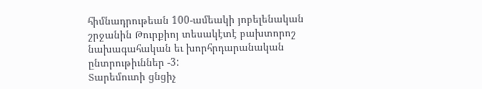հիմնադրութեան 100-ամեակի յոբելենական շրջանին Թուրքիոյ տեսակէտէ բախտորոշ նախագահական եւ խորհրդարանական ընտրութիւններ -3:
Տարեմուտի ցնցիչ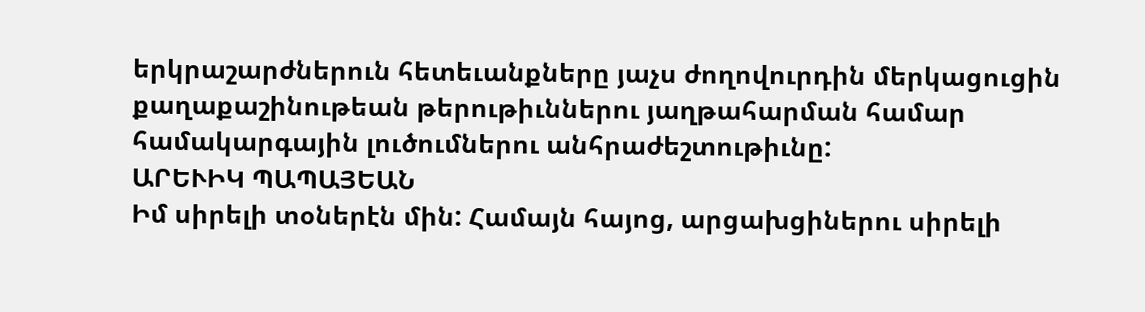երկրաշարժներուն հետեւանքները յաչս ժողովուրդին մերկացուցին քաղաքաշինութեան թերութիւններու յաղթահարման համար համակարգային լուծումներու անհրաժեշտութիւնը:
ԱՐԵՒԻԿ ՊԱՊԱՅԵԱՆ
Իմ սիրելի տօներէն մին: Համայն հայոց, արցախցիներու սիրելի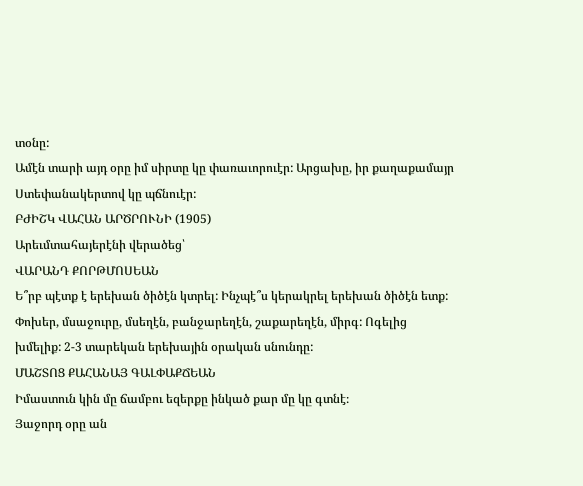տօնը:
Ամէն տարի այդ օրը իմ սիրտը կը փառաւորուէր: Արցախը, իր քաղաքամայր Ստեփանակերտով կը պճնուէր:
ԲԺԻՇԿ ՎԱՀԱՆ ԱՐԾՐՈՒՆԻ (1905)
Արեւմտահայերէնի վերածեց՝
ՎԱՐԱՆԴ ՔՈՐԹՄՈՍԵԱՆ
Ե՞րբ պէտք է երեխան ծիծէն կտրել: Ինչպէ՞ս կերակրել երեխան ծիծէն ետք: Փոխեր, մսաջուրը, մսեղէն, բանջարեղէն, շաքարեղէն, միրգ: Ոգելից խմելիք: 2-3 տարեկան երեխային օրական սնունդը:
ՄԱՇՏՈՑ ՔԱՀԱՆԱՅ ԳԱԼՓԱՔՃԵԱՆ
Իմաստուն կին մը ճամբու եզերքը ինկած քար մը կը գտնէ։
Յաջորդ օրը ան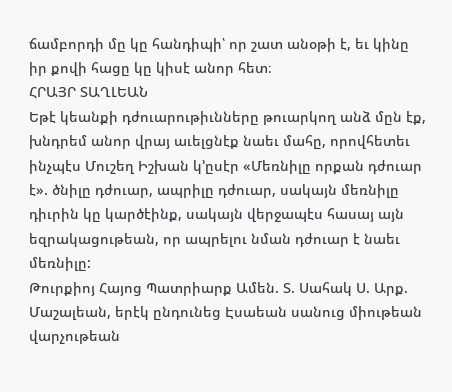ճամբորդի մը կը հանդիպի՝ որ շատ անօթի է, եւ կինը իր քովի հացը կը կիսէ անոր հետ։
ՀՐԱՅՐ ՏԱՂԼԵԱՆ
Եթէ կեանքի դժուարութիւնները թուարկող անձ մըն էք, խնդրեմ անոր վրայ աւելցնէք նաեւ մահը, որովհետեւ ինչպէս Մուշեղ Իշխան կ՚ըսէր «Մեռնիլը որքան դժուար է». ծնիլը դժուար, ապրիլը դժուար, սակայն մեռնիլը դիւրին կը կարծէինք, սակայն վերջապէս հասայ այն եզրակացութեան, որ ապրելու նման դժուար է նաեւ մեռնիլը:
Թուրքիոյ Հայոց Պատրիարք Ամեն. Տ. Սահակ Ս. Արք. Մաշալեան, երէկ ընդունեց Էսաեան սանուց միութեան վարչութեան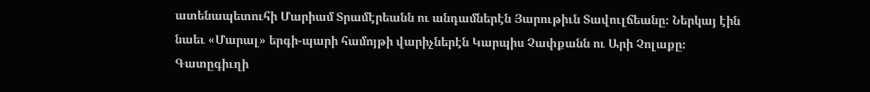ատենապետուհի Մարիամ Տրամէրեանն ու անդամներէն Յարութիւն Տավուլճեանը։ Ներկայ էին նաեւ «Մարալ» երգի-պարի համոյթի վարիչներէն Կարպիս Չափքանն ու Արի Չոլաքը։
Գատըգիւղի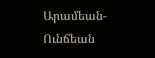Արամեան-Ունճեան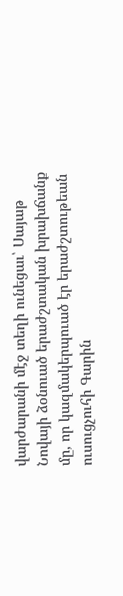վարժարանի մէջ տեղի ունեցաւ՝ Սայաթ Նովայի ձօնուած երաժշտական խրախճանք մը, որ կազմակերպուած էր երաժշտութեան ուսուցչուհի Գարին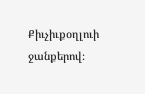Քիւչիւքօղլուի ջանքերով։